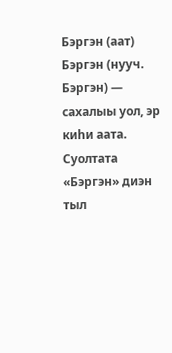Бэргэн (аат)
Бэргэн (нууч. Бэргэн) — сахалыы уол, эр киһи аата.
Суолтата
«Бэргэн» диэн тыл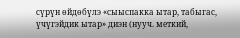сүрүн өйдөбүлэ «сыыспакка ытар, табыгас, үчүгэйдик ытар» диэн (нууч. меткий,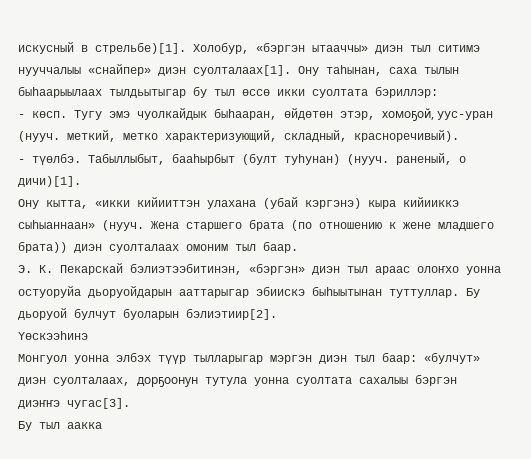искусный в стрельбе)[1]. Холобур, «бэргэн ытааччы» диэн тыл ситимэ нууччалыы «снайпер» диэн суолталаах[1]. Ону таһынан, саха тылын быһаарыылаах тылдьытыгар бу тыл өссө икки суолтата бэриллэр:
- көсп. Тугу эмэ чуолкайдык быһааран, өйдөтөн этэр, хомоҕой, уус-уран (нууч. меткий, метко характеризующий, складный, красноречивый).
- түөлбэ. Табыллыбыт, бааһырбыт (булт туһунан) (нууч. раненый, о дичи)[1].
Ону кытта, «икки кийииттэн улахана (убай кэргэнэ) кыра кийииккэ сыһыаннаан» (нууч. Жена старшего брата (по отношению к жене младшего брата)) диэн суолталаах омоним тыл баар.
Э. К. Пекарскай бэлиэтээбитинэн, «бэргэн» диэн тыл араас олоҥхо уонна остуоруйа дьоруойдарын ааттарыгар эбиискэ быһыытынан туттуллар. Бу дьоруой булчут буоларын бэлиэтиир[2].
Үөскээһинэ
Монгуол уонна элбэх түүр тылларыгар мэргэн диэн тыл баар: «булчут» диэн суолталаах, дорҕоонун тутула уонна суолтата сахалыы бэргэн диэҥҥэ чугас[3].
Бу тыл аакка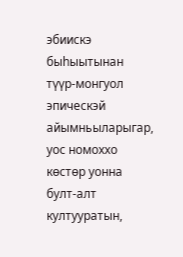эбиискэ быһыытынан түүр-монгуол эпическэй айымньыларыгар, уос номоххо көстөр уонна булт-алт култууратын,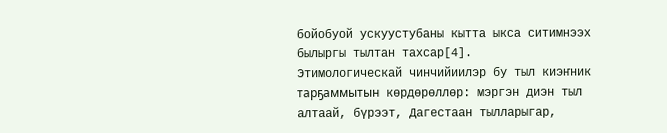бойобуой ускуустубаны кытта ыкса ситимнээх былыргы тылтан тахсар[4].
Этимологическай чинчийиилэр бу тыл киэҥник тарҕаммытын көрдөрөллөр: мэргэн диэн тыл алтаай, бүрээт, Дагестаан тылларыгар,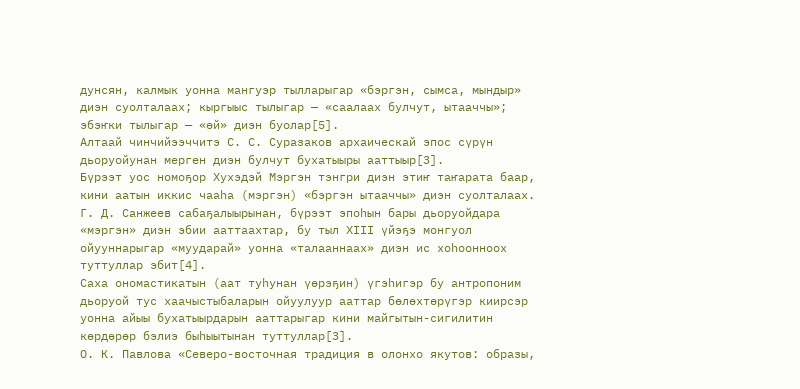дунсян, калмык уонна мангуэр тылларыгар «бэргэн, сымса, мындыр» диэн суолталаах; кыргыыс тылыгар — «саалаах булчут, ытааччы»; эбэҥки тылыгар — «өй» диэн буолар[5].
Алтаай чинчийээччитэ С. С. Суразаков архаическай эпос сүрүн дьоруойунан мерген диэн булчут бухатыыры ааттыыр[3].
Бүрээт уос номоҕор Хухэдэй Мэргэн тэнгри диэн этиҥ таҥарата баар, кини аатын иккис чааһа (мэргэн) «бэргэн ытааччы» диэн суолталаах. Г. Д. Санжеев сабаҕалыырынан, бүрээт эпоһын бары дьоруойдара «мэргэн» диэн эбии ааттаахтар, бу тыл XIII үйэҕэ монгуол ойууннарыгар «муударай» уонна «талааннаах» диэн ис хоһоонноох туттуллар эбит[4].
Саха ономастикатын (аат туһунан үөрэҕин) үгэһигэр бу антропоним дьоруой тус хаачыстыбаларын ойуулуур ааттар бөлөхтөрүгэр киирсэр уонна айыы бухатыырдарын ааттарыгар кини майгытын-сигилитин көрдөрөр бэлиэ быһыытынан туттуллар[3].
О. К. Павлова «Северо-восточная традиция в олонхо якутов: образы,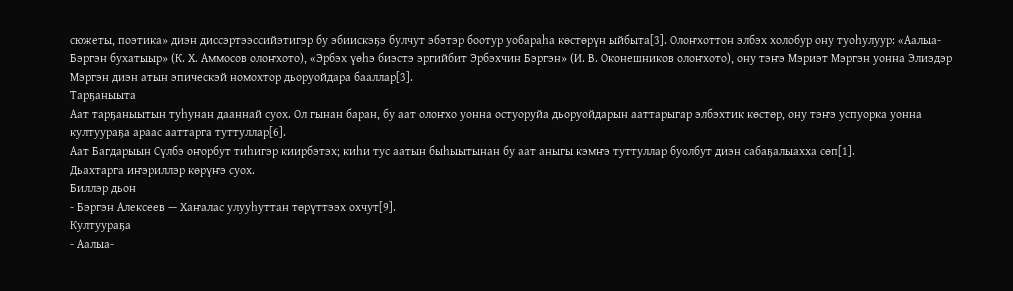сюжеты, поэтика» диэн диссэртээссийэтигэр бу эбиискэҕэ булчут эбэтэр боотур уобараһа көстөрүн ыйбыта[3]. Олоҥхоттон элбэх холобур ону туоһулуур: «Аалыа-Бэргэн бухатыыр» (К. Х. Аммосов олоҥхото), «Эрбэх үөһэ биэстэ эргийбит Эрбэхчин Бэргэн» (И. В. Оконешников олоҥхото), ону тэҥэ Мэриэт Мэргэн уонна Элиэдэр Мэргэн диэн атын эпическэй номохтор дьоруойдара бааллар[3].
Тарҕаныыта
Аат тарҕаныытын туһунан дааннай суох. Ол гынан баран, бу аат олоҥхо уонна остуоруйа дьоруойдарын ааттарыгар элбэхтик көстөр, ону тэҥэ успуорка уонна култуураҕа араас ааттарга туттуллар[6].
Аат Багдарыын Сүлбэ оҥорбут тиһигэр киирбэтэх; киһи тус аатын быһыытынан бу аат аныгы кэмҥэ туттуллар буолбут диэн сабаҕалыахха сөп[1].
Дьахтарга иҥэриллэр көрүҥэ суох.
Биллэр дьон
- Бэргэн Алексеев — Хаҥалас улууһуттан төрүттээх охчут[9].
Култуураҕа
- Аалыа-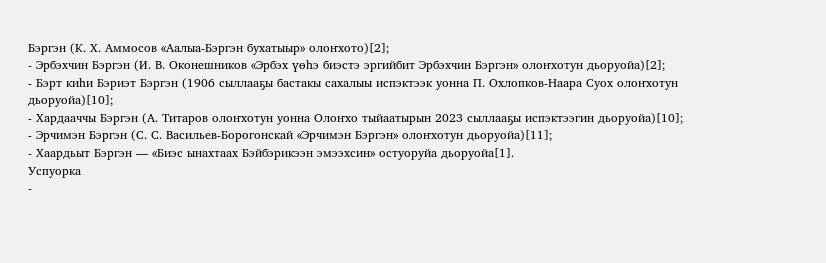Бэргэн (К. Х. Аммосов «Аалыа-Бэргэн бухатыыр» олоҥхото)[2];
- Эрбэхчин Бэргэн (И. В. Оконешников «Эрбэх үөһэ биэстэ эргийбит Эрбэхчин Бэргэн» олоҥхотун дьоруойа)[2];
- Бэрт киһи Бэриэт Бэргэн (1906 сыллааҕы бастакы сахалыы испэктээк уонна П. Охлопков-Наара Суох олоҥхотун дьоруойа)[10];
- Хардааччы Бэргэн (А. Титаров олоҥхотун уонна Олоҥхо тыйаатырын 2023 сыллааҕы испэктээгин дьоруойа)[10];
- Эрчимэн Бэргэн (С. С. Васильев-Борогонскай «Эрчимэн Бэргэн» олоҥхотун дьоруойа)[11];
- Хаардьыт Бэргэн — «Биэс ынахтаах Бэйбэрикээн эмээхсин» остуоруйа дьоруойа[1].
Успуорка
-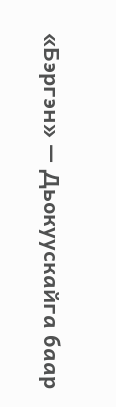«Бэргэн» — Дьокуускайга баар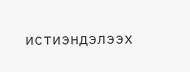истиэндэлээх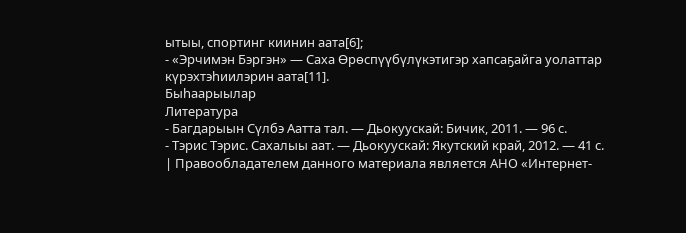ытыы, спортинг киинин аата[6];
- «Эрчимэн Бэргэн» — Саха Өрөспүүбүлүкэтигэр хапсаҕайга уолаттар күрэхтэһиилэрин аата[11].
Быһаарыылар
Литература
- Багдарыын Сүлбэ Аатта тал. — Дьокуускай: Бичик, 2011. — 96 с.
- Тэрис Тэрис. Сахалыы аат. — Дьокуускай: Якутский край, 2012. — 41 с.
| Правообладателем данного материала является АНО «Интернет-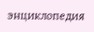энциклопедия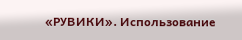«РУВИКИ». Использование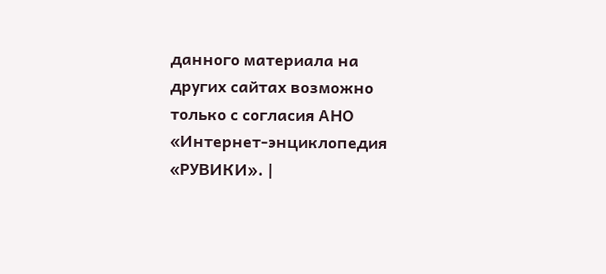данного материала на других сайтах возможно только с согласия АНО «Интернет-энциклопедия «РУВИКИ». |